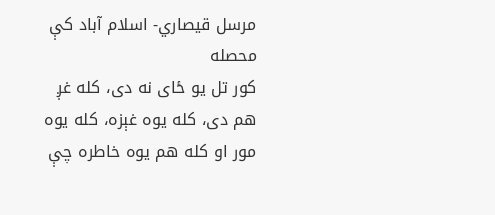مرسل قیصاري- اسلام آباد کې محصله
کور تل یو ځای نه دی، کله غږ هم دی، کله یوه غېزه، کله یوه مور او کله هم یوه خاطره چې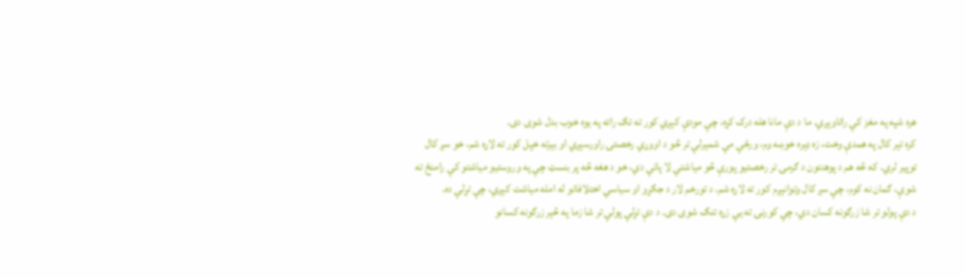هره شپه په مغز کې راتاوېږي. ما د دې مانا هله درک کړه، چې مودې کېږي کور ته تګ راته په یوه خوب بدل شوی دی.
کره تېر کال په همدې وخت، زه ډېره خوښه وم، ورځې مې شمېرلې تر څو د اووړي رخصتۍ راورسېږي او بېرته خپل کور ته لاړه شم، خو سږ کال توپیر لري. که څه هم د پوهنتون د ګرمۍ تر رخصتیو پورې څو میاشتې لا پاتې دي، خو د هغه څه پر بنسټ چې په وروستیو میاشتو کې رامنځ ته شوې، ګمان نه کوم، چې سږ کال وتوانېږم کور ته لاړه شم. د تورخم لار د جګړو او سیاسي اختلافاتو له امله میاشت کېږي، چې تړلې ده.
د دې پولو تر شا زرګونه کسان دي، چې کورنۍ ته یې زړه تنګ شوی دی. د دې تړلې پولې تر شا زما په څېر زرګونه کسانو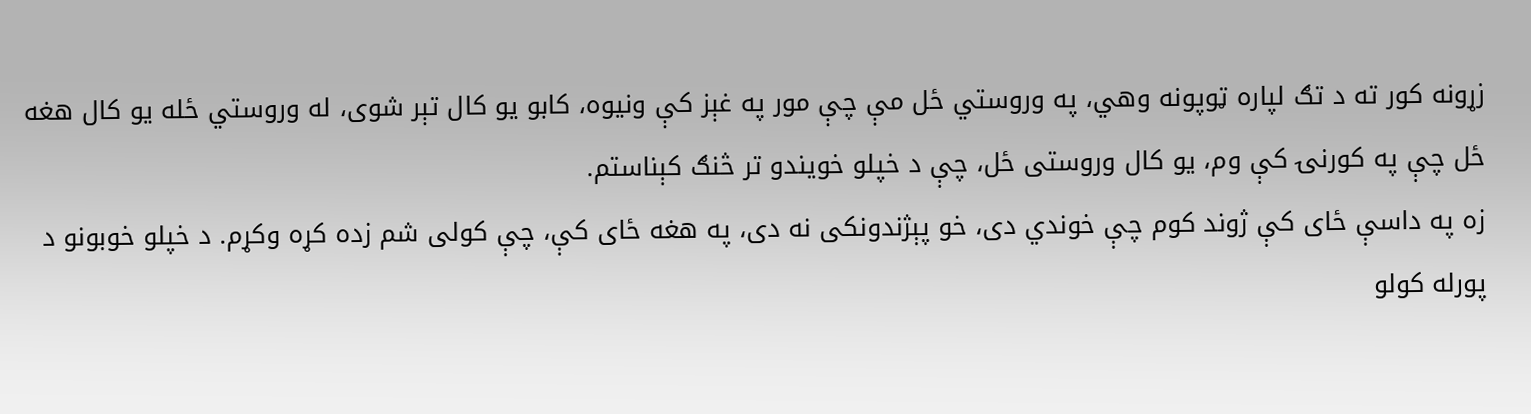زړونه کور ته د تګ لپاره ټوپونه وهي، په وروستي ځل مې چې مور په غېز کې ونیوه، کابو یو کال تېر شوی، له وروستي ځله یو کال هغه ځل چې په کورنۍ کې وم، یو کال وروستی ځل، چې د خپلو خویندو تر څنګ کېناستم.
زه په داسې ځای کې ژوند کوم چې خوندي دی، خو پېژندونکی نه دی، په هغه ځای کې، چې کولی شم زده کړه وکړم. د خپلو خوبونو د پورله کولو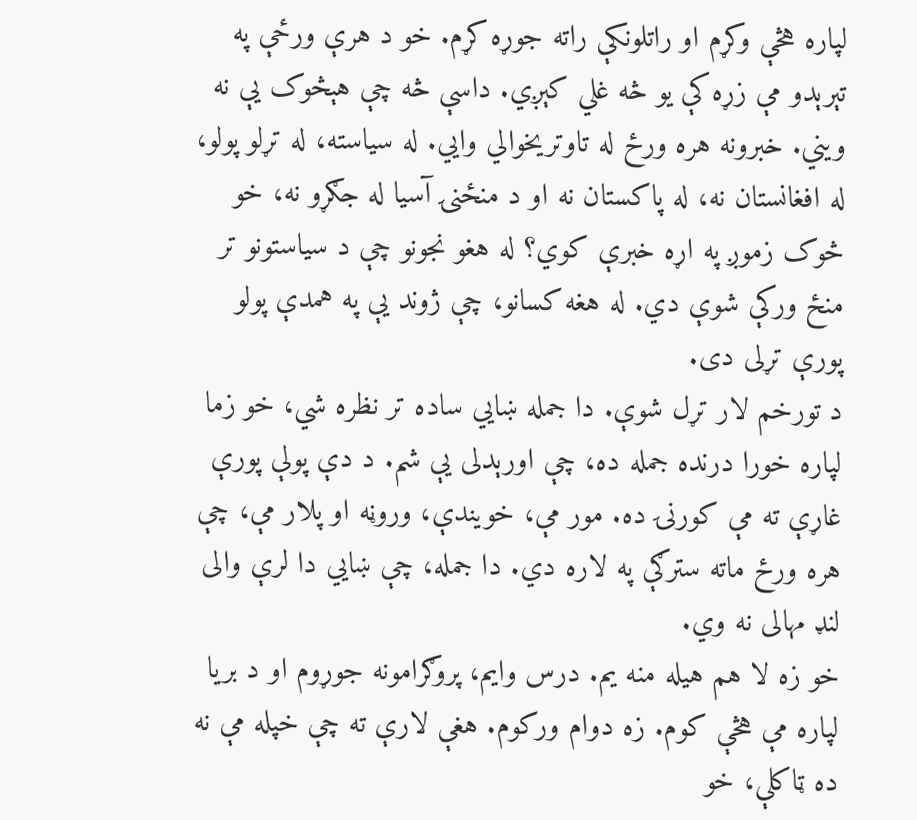لپاره هڅې وکړم او راتلونکې راته جوړه کړم. خو د هرې ورځې په تېرېدو مې زړه کې یو څه غلي کېږي. داسې څه چې هېڅوک یې نه ویني. خبرونه هره ورځ له تاوتریخوالي وايي. له سیاسته، له تړلو پولو، له افغانستان نه، له پاکستان نه او د منځنۍ آسیا له جګړو نه، خو څوک زموږ په اړه خبرې کوي؟ له هغو نجونو چې د سیاستونو تر منځ ورکې شوې دي. له هغه کسانو، چې ژوند یې په همدې پولو پورې تړلی دی.
د تورخم لار تړل شوې. دا جمله ښايي ساده تر نظره شي، خو زما لپاره خورا درنده جمله ده، چې اورېدلی یې شم. د دې پولې پورې غاړې ته مې کورنۍ ده. مور مې، خویندې، وروڼه او پلار مې، چې هره ورځ ماته سترګې په لاره دي. دا جمله، چې ښايي دا لرې والی لنډ مهالی نه وي.
خو زه لا هم هیله منه یم. درس وایم، پروګرامونه جوړوم او د بریا لپاره مې هڅې کوم. زه دوام ورکوم. هغې لارې ته چې خپله مې نه ده ټاکلې، خو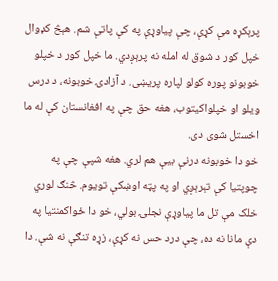پرېکړه مې کړې، چې پیاوړې په کې پاتې شم. هېڅ کډوال خپل کور د شوق له امله نه پرېږدي. ما خپل کور د خپلو خوبونو پوره کولو لپاره پریښی. د آزادۍ خوبونه، د درس ویلو او خپلواکیتوب، هغه حق چې په افغانستان کې له ما اخستل شوی دی.
خو دا خوبونه درنې بیې هم لري. هغه شپې چې په چوپتیا کې تېرېږي او په پټه اوښکې تویوم. څنګ لوري خلک مې تل ما پیاوړې نجلۍ بولي، خو دا ځواکمنتیا په دې مانا نه ده، چې درد حس نه کړې، زړه تنګې نه شې. دا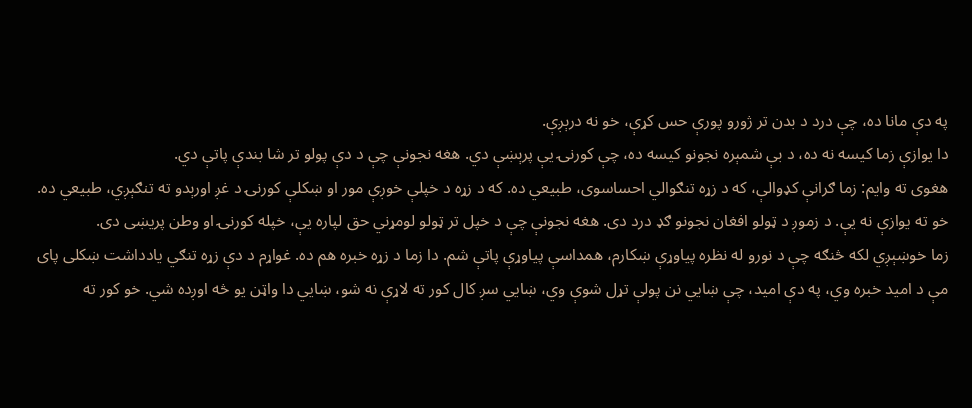په دې مانا ده، چې درد د بدن تر ژورو پورې حس کړې، خو نه درېږې.
دا یوازې زما کیسه نه ده، د بې شمېره نجونو کیسه ده، چې کورنۍ یې پرېښې دي. هغه نجونې چې د دې پولو تر شا بندې پاتې دي.
هغوی ته وایم: زما ګرانې کډوالې، که د زړه تنګوالي احساسوی، طبیعي ده. که د زړه د خپلې خوږې مور او ښکلې کورنۍ د غږ اورېدو ته تنګېږي، طبیعي ده. خو ته یوازې نه یې. د زموږ د ټولو افغان نجونو ګډ درد دی. هغه نجونې چې د خپل تر ټولو لومړني حق لپاره یې، خپله کورنۍ او وطن پريښی دی.
زما خوښېږي لکه څنګه چې د نورو له نظره پیاوړې ښکارم، همداسې پیاوړې پاتې شم. دا زما د زړه خبره هم ده. غواړم د دې زړه تنګي یادداشت ښکلی پای مې د امید خبره وي، په دې امید، چې ښايي نن پولې تړل شوې وي، ښايي سږ کال کور ته لاړې نه شو، ښايي دا واټن یو څه اوږده شي. خو کور ته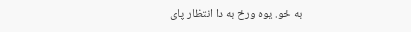به ځو. یوه ورځ به دا انتظار پای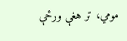مومي، تر هغې ورځې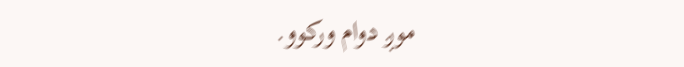موږ دوام ورکوو.